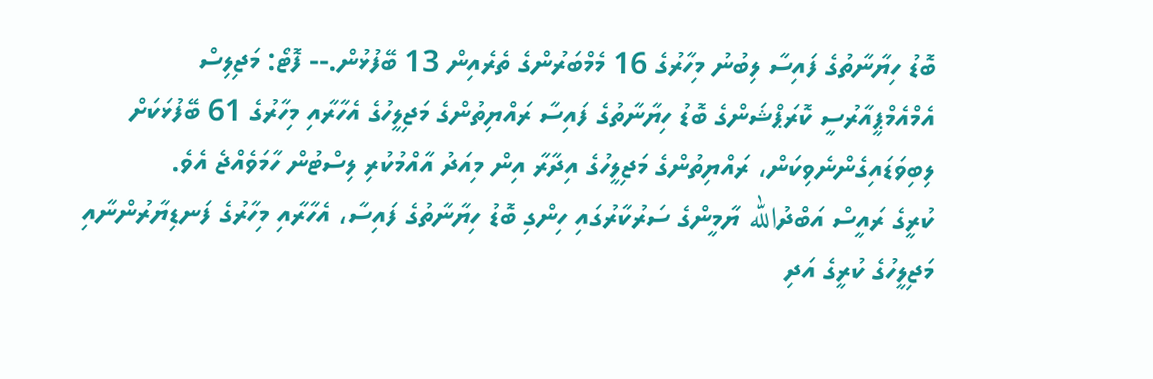ބޮޑު ހިޔާނާތުގެ ފައިސާ ލިބުނު މިހާރުގެ 16 މެމްބަރުންގެ ތެރެއިން 13 ބޭފުޅުން.-- ފޮޓޯ: މަޖިލިސް
އެމްއެމްޕީއާރުސީ ކޮރަޕްޝަންގެ ބޮޑު ހިޔާނާތުގެ ފައިސާ ރައްޔިތުންގެ މަޖިލީހުގެ އެހާރާއި މިހާރުގެ 61 ބޭފުޅަކަށް ލިބިވަޑައިގެންނެވިކަން، ރައްޔިތުންގެ މަޖިލީހުގެ އިދާރާ އިން މިއަދު އާއްމުކުރި ލިސްޓުން ހާމަވެއްޖެ އެވެ.
ކުރީގެ ރައީސް އަބްދުالله ޔާމީންގެ ސަރުކާރުގައި ހިންގި ބޮޑު ހިޔާނާތުގެ ފައިސާ، އެހާރާއި މިހާރުގެ ފަނޑިޔާރުންނާއި މަޖިލީހުގެ ކުރީގެ އަދި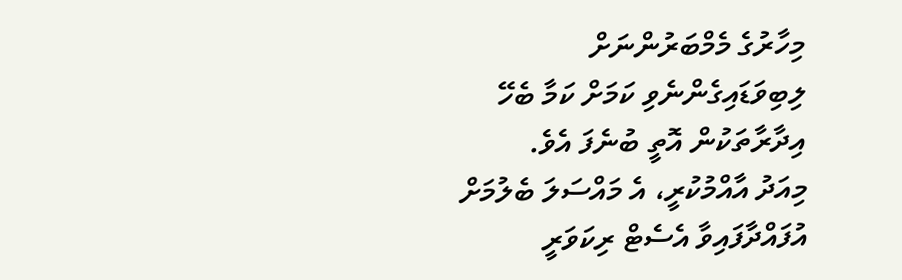މިހާރުގެ މެމްބަރުންނަށް ލިބިވަޑައިގެންނެވި ކަމަށް ކަމާ ބެހޭ އިދާރާތަކުން އޮތީ ބުނެފަ އެވެ.
މިއަދު އާއްމުކުރީ، އެ މައްސަލަ ބެލުމަށް އުފައްދާފައިވާ އެސެޓް ރިކަވަރީ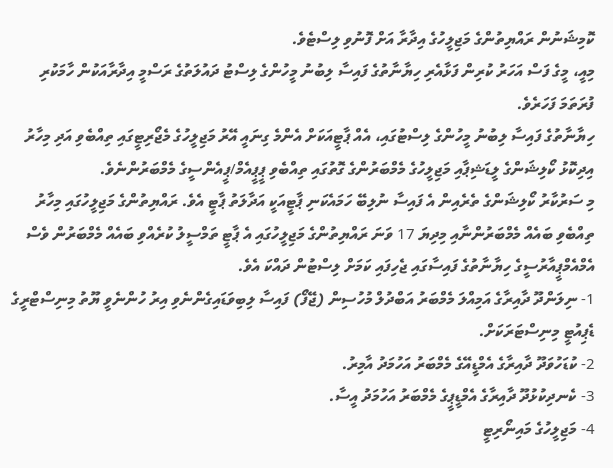ކޮމިޝަނުން ރައްޔިތުންގެ މަޖިލީހުގެ އިދާރާ އަށް ފޮނުވި ލިސްޓެވެ.
މިއީ، މީގެ ފަސް އަހަރު ކުރިން ފަޅާއެރި ހިޔާނާތުގެ ފައިސާ ލިބުނު މީހުންގެ ލިސްޓު ދައުލަތުގެ ރަސްމީ އިދާރާއަކުން ހާމަކުރި ފުރަތަމަ ފަހަރެވެ.
ހިޔާނާތުގެ ފައިސާ ލިބުނު މީހުންގެ ލިސްޓުގައި، އެއް ޕާޓީއަކަށް އެންމެ ގިނައީ އޭރު މަޖިލީހުގެ މެޖޯރިޓީގައި ތިއްބެވި އަދި މިހާރު އިދިކޮޅު ކޯލިޝަންގެ ލީޑަޝިޕާއި މަޖިލީހުގެ މެމްބަރުންގެ ގޮތުގައި ތިއްބެވި ޕީޕީއެމް/ޕީއެންސީގެ މެމްބަރުންނެވެ.
މި ސަރުކާރު ކޯލިޝަންގެ ތެރެއިން އެ ފައިސާ ނުލިބޭ ހަމައެކަނި ޕާޓީއަކީ އަދާލަތު ޕާޓީ އެވެ. ރައްޔިތުންގެ މަޖިލީހުގައި މިހާރު ތިއްބެވި ބައެއް މެމްބަރުންނާއި މިދިޔަ 17 ވަނަ ރައްޔިތުންގެ މަޖިލީހުގައި އެ ޕާޓީ ތަމްސީލު ކުރެއްވި ބައެއް މެމްބަރުން ވެސް އެމްއެމްޕީއާރުސީގެ ހިޔާނާތުގެ ފައިސާގައި ޖެހިފައި ކަމަށް ލިސްޓުން ދައްކަ އެވެ.
1- ނިލަންދޫ ދާއިރާގެ އަމިއްލަ މެމްބަރު އަބްދުލް މުހުސިން (ޖޭފޯ) ފައިސާ ލިބިވަޑައިގެންނެވި އިރު ހުންނެވީ ޔޫތު މިނިސްޓްރީގެ ޑެޕިއުޓީ މިނިސްޓަރަކަށް.
2- ކުޑަހުވަދޫ ދާއިރާގެ އެމްޑީއޭގެ މެމްބަރު އަހުމަދު އާމިރު.
3- ކެނދިކުޅުދޫ ދާއިރާގެ އެމްޑީޕީގެ މެމްބަރު އަހުމަދު އީސާ.
4- މަޖިލީހުގެ މައިނޯރިޓީ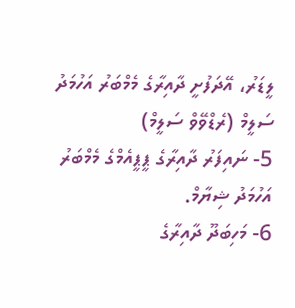ލީޑަރު، އޭދަފުށީ ދާއިރާގެ މެމްބަރު އަހުމަދު ސަލީމް (ރެޑްވޭވް ސަލީމް)
5- ނައިފަރު ދާއިރާގެ ޕީޕީއެމްގެ މެމްބަރު އަހުމަދު ޝިޔާމް.
6- މަހިބަދޫ ދާއިރާގެ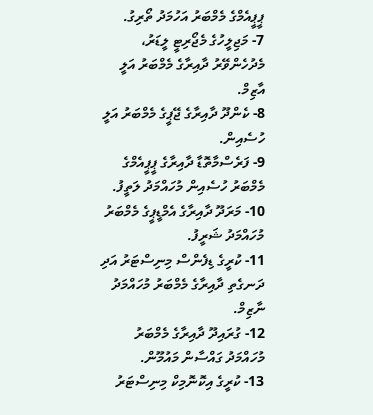ޕީޕީއެމްގެ މެމްބަރު އަހުމަދު ތޯރިގު.
7- މަޖިލީހުގެ މެޖޯރިޓީ ލީޑަރު، މެދުހެންވޭރު ދާއިރާގެ މެމްބަރު އަލީ އާޒިމް.
8- ކެންދޫ ދާއިރާގެ ޖޭޕީގެ މެމްބަރު އަލީ ހުސެއިން.
9- ފަރެސްމާތޮޑާ ދާއިރާގެ ޕީޕީއެމްގެ މެމްބަރު ހުސެއިން މުހައްމަދު ލަތީފު.
10- މަރަދޫ ދާއިރާގެ އެމްޑީޕީގެ މެމްބަރު މުހައްމަދު ޝަރީފު.
11- ކުރީގެ ޑިފެންސް މިނިސްޓަރު އަދި ދަނގެތި ދާއިރާގެ މެމްބަރު މުހައްމަދު ނާޒިމް.
12- ގުރައިދޫ ދާއިރާގެ މެމްބަރު މުހައްމަދު ގައްސާން މައުމޫން.
13- ކުރީގެ އިކޮނޮމިކް މިނިސްޓަރު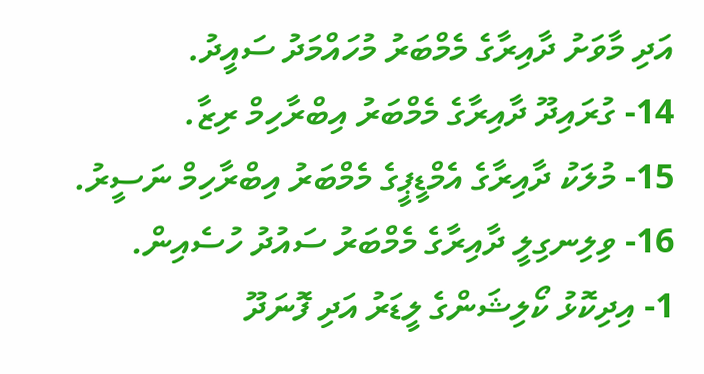އަދި މާވަށު ދާއިރާގެ މެމްބަރު މުހައްމަދު ސައީދު.
14- ގުރައިދޫ ދާއިރާގެ މެމްބަރު އިބްރާހިމް ރިޒާ.
15- މުލަކު ދާއިރާގެ އެމްޑީޕީގެ މެމްބަރު އިބްރާހިމް ނަސީރު.
16- ވިލިނގިލީ ދާއިރާގެ މެމްބަރު ސައުދު ހުސެއިން.
1- އިދިކޮޅު ކޯލިޝަންގެ ލީޑަރު އަދި ފޮނަދޫ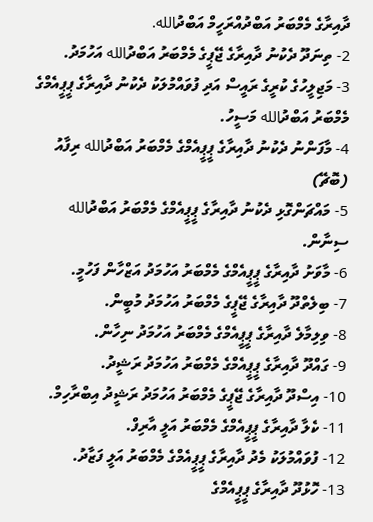ދާއިރާގެ މެމްބަރު އަބްދުއްރަހީމް އަބްދުالله.
2- ތިނަދޫ ދެކުނު ދާއިރާގެ ޖޭޕީގެ މެމްބަރު އަބްދުالله އަހުމަދު.
3- މަޖިލީހުގެ ކުރީގެ ރައީސް އަދި ފުވައްމުލަކު ދެކުނު ދާއިރާގެ ޕީޕީއެމްގެ މެމްބަރު އަބްދުالله މަސީހު.
4- މާފަންނު ދެކުނު ދާއިރާގެ ޕީޕީއެމްގެ މެމްބަރު އަބްދުالله ރިފާއު (ބޮޗޭ)
5- މައްޗަންގޮޅި ދެކުނު ދާއިރާގެ ޕީޕީއެމްގެ މެމްބަރު އަބްދުالله ސިނާން.
6- މާވަށު ދާއިރާގެ ޕީޕީއެމްގެ މެމްބަރު އަހުމަދު އަޒްހާން ފަހުމީ.
7- ބިލެތްދޫ ދާއިރާގެ ޖޭޕީގެ މެމްބަރު އަހުމަދު މުބީން.
8- ވިލިމާލެ ދާއިރާގެ ޕީޕީއެމްގެ މެމްބަރު އަހުމަދު ނިހާން.
9- ގައްދޫ ދާއިރާގެ ޕީޕީއެމްގެ މެމްބަރު އަހުމަދު ރަޝީދު.
10- އިސްދޫ ދާއިރާގެ ޖޭޕީގެ މެމްބަރު އަހުމަދު ރަޝީދު އިބްރާހިމް.
11- ކެލާ ދާއިރާގެ ޕީޕީއެމްގެ މެމްބަރު އަލީ އާރިފް.
12- ފުވައްމުލަކު މެދު ދާއިރާގެ ޕީޕީއެމްގެ މެމްބަރު އަލީ ފަޒާދު.
13- ހޮޅުދޫ ދާއިރާގެ ޕީޕީއެމްގެ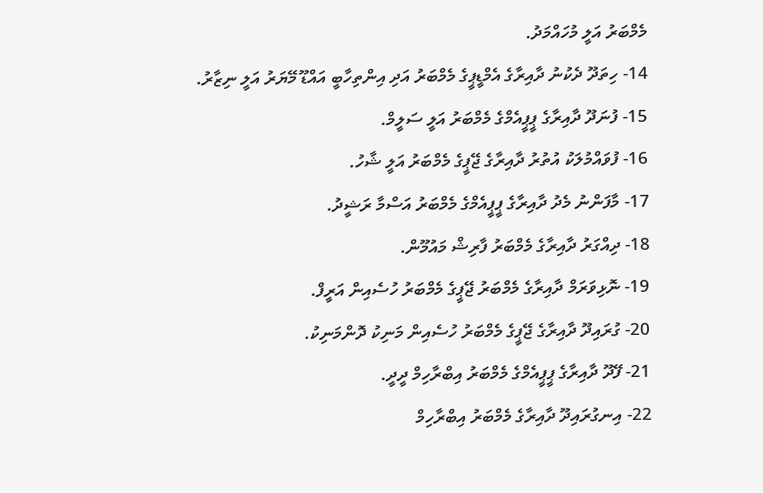މެމްބަރު އަލީ މުހައްމަދު.
14- ހިތަދޫ ދެކުނު ދާއިރާގެ އެމްޑީޕީގެ މެމްބަރު އަދި އިންތިހާބީ އައްޑޫ މޭޔަރު އަލީ ނިޒާރު.
15- ފުނަދޫ ދާއިރާގެ ޕީޕީއެމްގެ މެމްބަރު އަލީ ސަލީމް.
16- ފުވައްމުލަކު އުތުރު ދާއިރާގެ ޖޭޕީގެ މެމްބަރު އަލީ ޝާހު.
17- މާފަންނު މެދު ދާއިރާގެ ޕީޕީއެމްގެ މެމްބަރު އަސްމާ ރަޝީދު.
18- ދިއްގަރު ދާއިރާގެ މެމްބަރު ފާރިޝް މައުމޫން.
19- ނޮޅިވަރަމް ދާއިރާގެ މެމްބަރު ޖޭޕީގެ މެމްބަރު ހުސެއިން އަރީފް.
20- ގުރައިދޫ ދާއިރާގެ ޖޭޕީގެ މެމްބަރު ހުސެއިން މަނިކު ދޮންމަނިކު.
21- ފޭދޫ ދާއިރާގެ ޕީޕީއެމްގެ މެމްބަރު އިބްރާހިމް ދީދީ.
22- އިނގުރައިދޫ ދާއިރާގެ މެމްބަރު އިބްރާހިމް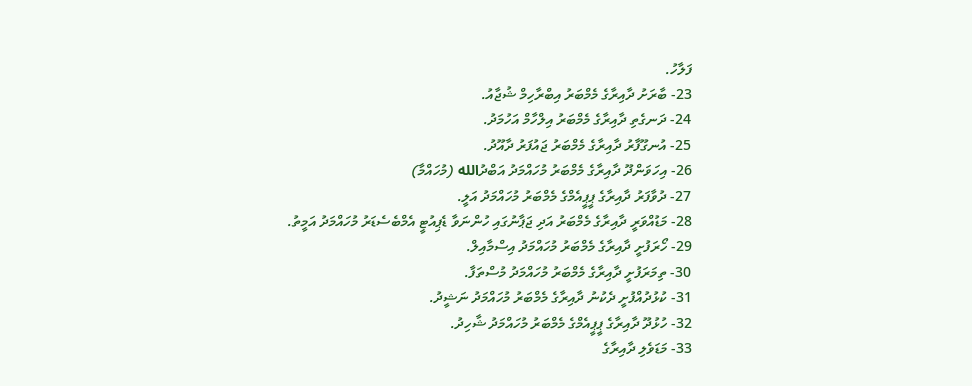ފަލާހު.
23- ބާރަށު ދާއިރާގެ މެމްބަރު އިބްރާހިމް ޝުޖާއު.
24- ދަނގެތި ދާއިރާގެ މެމްބަރު އިލްހާމް އަހުމަދު.
25- އުނގޫފާރު ދާއިރާގެ މެމްބަރު ޖައުފަރު ދާއޫދު.
26- އިހަވަންދޫ ދާއިރާގެ މެމްބަރު މުހައްމަދު އަބްދުالله (މުހައްމާ)
27- ދުވާފަރު ދާއިރާގެ ޕީޕީއެމްގެ މެމްބަރު މުހައްމަދު އަލީ.
28- މަޑުއްވަރީ ދާއިރާގެ މެމްބަރު އަދި ޖަޕާނުގައި ހުންނަވާ ޑެޕިއުޓީ އެމްބެސެޑަރު މުހައްމަދު އަމީތު.
29- ހޯރަފުށީ ދާއިރާގެ މެމްބަރު މުހައްމަދު އިސްމާއިލް.
30- ތިމަރަފުށީ ދާއިރާގެ މެމްބަރު މުހައްމަދު މުސްތަފާ.
31- ކުޅުދުއްފުށީ ދެކުނު ދާއިރާގެ މެމްބަރު މުހައްމަދު ނަޝީދު.
32- ހުޅުދޫ ދާއިރާގެ ޕީޕީއެމްގެ މެމްބަރު މުހައްމަދު ޝާހިދު.
33- މަޑަވެލި ދާއިރާގެ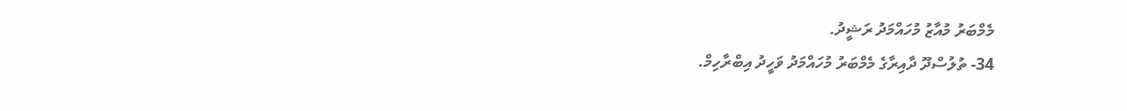މެމްބަރު މުއާޒު މުހައްމަދު ރަޝީދު.
34- ތުލުސްދޫ ދާއިރާގެ މެމްބަރު މުހައްމަދު ވަހީދު އިބްރާހިމް.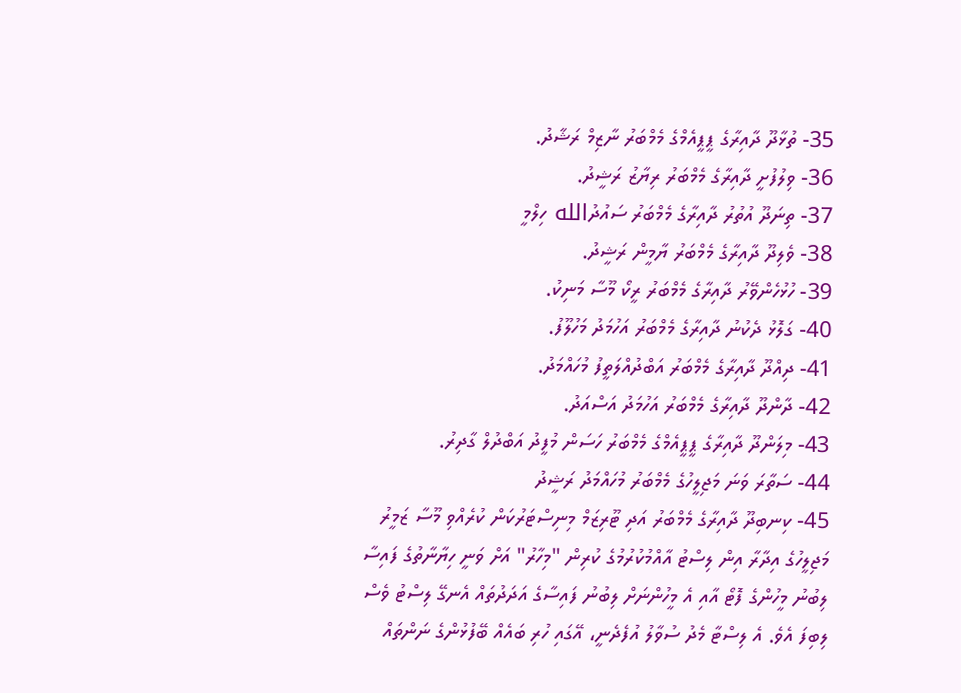35- ތުޅާދޫ ދާއިރާގެ ޕީޕީއެމްގެ މެމްބަރު ނާޒިމް ރަޝާދު.
36- ވިލުފުށީ ދާއިރާގެ މެމްބަރު ރިޔާޒު ރަޝީދު.
37- ތިނަދޫ އުތުރު ދާއިރާގެ މެމްބަރު ސައުދުالله ހިލްމީ
38- ވެލިދޫ ދާއިރާގެ މެމްބަރު ޔާމީން ރަޝީދު.
39- ހުޅުހެންވޭރު ދާއިރާގެ މެމްބަރު ރީކޯ މޫސާ މަނިކު.
40- ގަލޮޅު ދެކުނު ދާއިރާގެ މެމްބަރު އަހުމަދު މަހުލޫފު.
41- ދިއްދޫ ދާއިރާގެ މެމްބަރު އަބްދުއްލަތީފު މުހައްމަދު.
42- ދާންދޫ ދާއިރާގެ މެމްބަރު އަހުމަދު އަސްއަދު.
43- މިލަންދޫ ދާއިރާގެ ޕީޕީއެމްގެ މެމްބަރު ހަސަން މުފީދު އަބްދުލް ގާދިރު.
44- ސަތާރަ ވަނަ މަޖިލީހުގެ މެމްބަރު މުހައްމަދު ރަޝީދު
45- ކިނބިދޫ ދާއިރާގެ މެމްބަރު އަދި ޓޫރިޒަމް މިނިސްޓަރުކަން ކުރެއްވި މޫސާ ޒަމީރު
މަޖިލީހުގެ އިދާރާ އިން ލިސްޓު އާއްމުކުރުމުގެ ކުރިން "މިހާރު" އަށް ވަނީ ހިޔާނާތުގެ ފައިސާ ލިބުނު މީހުންގެ ފޮޓޯ އާއި އެ މީހުންނަށް ލިބުނު ފައިސާގެ އަދަދުތައް އެނގޭ ލިސްޓު ވެސް ލިބިފަ އެވެ. އެ ލިސްޓާ މެދު ސުވާލު އުފެދެނީ، އޭގައި ހުރި ބައެއް ބޭފުޅުންގެ ނަންތައް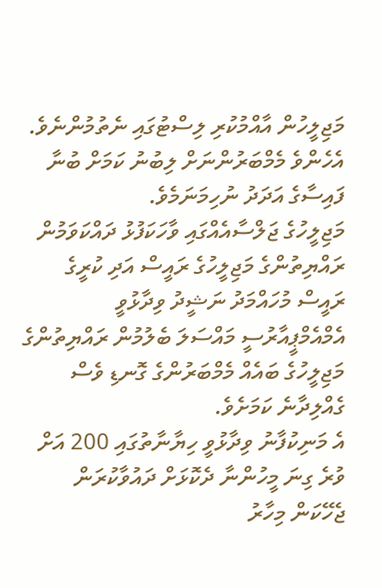މަޖިލީހުން އާއްމުކުރި ލިސްޓުގައި ނެތުމުންނެވެ. އެހެންވެ މެމްބަރުންނަށް ލިބުނު ކަމަށް ބުނާ ފައިސާގެ އަދަދު ނުހިމަނަމެވެ.
މަޖިލީހުގެ ޖަލްސާއެއްގައި ވާހަކަފުޅު ދައްކަވަމުން ރައްޔިތުންގެ މަޖިލީހުގެ ރައީސް އަދި ކުރީގެ ރައީސް މުހައްމަދު ނަޝީދު ވިދާޅުވީ އެމްއެމްޕީއާރުސީ މައްސަލަ ބެލުމުން ރައްޔިތުންގެ މަޖިލީހުގެ ބައެއް މެމްބަރުންގެ ގޮނޑި ވެސް ގެއްލިދާނެ ކަމަށެވެ.
އެ މަނިކުފާނު ވިދާޅުވީ ހިޔާނާތުގައި 200 އަށް ވުރެ ގިނަ މީހުންނާ ދެކޮޅަށް ދައުވާކުރަން ޖެހޭކަން މިހާރު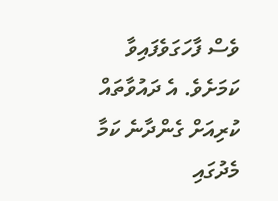ވެސް ފާހަގަވެފައިވާ ކަމަށެވެ. އެ ދައުވާތައް ކުރިއަށް ގެންދާނެ ކަމާ މެދުގައި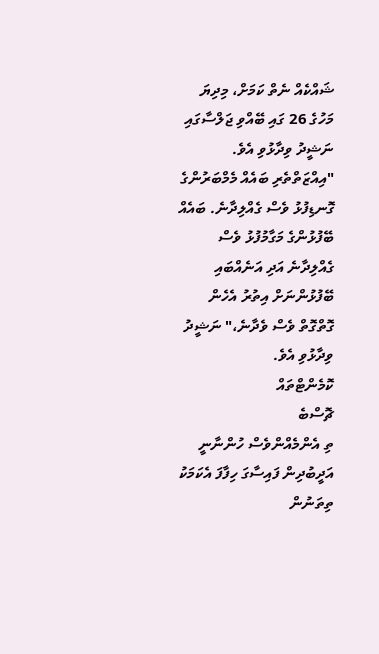ޝައްކެއް ނެތް ކަމަށް، މިދިޔަ މަހުގެ 26 ގައި ބޭއްވި ޖަލްސާގައި ނަޝީދު ވިދާޅުވި އެވެ. "އިއްޒަތްތެރި ބައެއް މެމްބަރުންގެ ގޮނޑިފުޅު ވެސް ގެއްލިދާނެ. ބައެއް ބޭފުޅުންގެ މަގާމުފުޅު ވެސް ގެއްލިދާނެ އަދި އަނެއްބައި ބޭފުޅުންނަށް އިތުރު އެހެން ގޮތްގޮތް ވެސް ވެދާނެ،" ނަޝީދު ވިދާޅުވި އެވެ.
ކޮމެންޓްތައް
ޗޮސްބެ
ތި އެންމެއްންވެސް ހުންނާނީ އަދީބުދިން ފައިސާގަ ހިފާފަ އެކަމަކު ތިތަނުން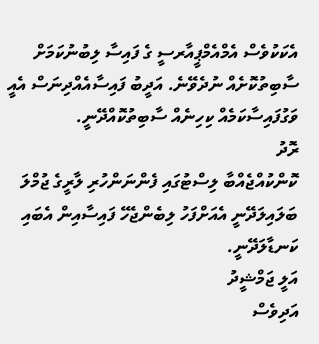އެކަކުވެސް އެމްއެމްޕީއާރސީ ގެ ފައިސާ ލިބުނުކަމަށް ސާބިތުކޮށެއް ނުދެވޭނެ. އަދީބު ފައިސާއެއްދިނަސް އެއީ ވަގުފައިސާކަމެއް ކިހިނެއް ސާބިތުކޮއްދޭނީ.
ރޮދު
ކޮންކުއްޖެއްބާ ލިސްޓުގައި ފެންނަންހުރި ލާރީގެ ޖުމްލަ ބަލައިލަދޭނީ އެއަށްފަހު ލިބެންޖެހޭ ފައިސާއިން އެބައި ކަނޑާލަދޭނީ.
އަލީ ޖަމްޝީދު
އަދިވެސް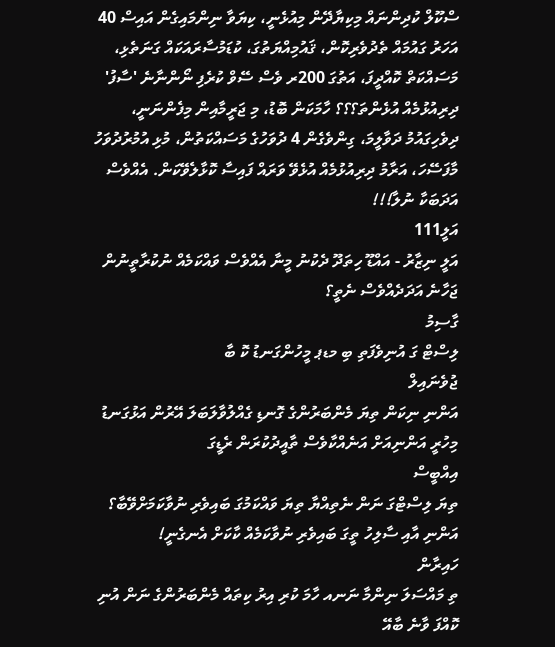ސްކޫލް ކުދިންނައް މިކިޔާދޭން މިއުޅެނީ، ކިޔަވާ ނިންމައިގެން އައިސް 40 އަހަރު ގައުމައް ތެދުވެރިކޮން، ޤައުމިއްޔަތުގަ، ކުޑަމުސާރައަކައް ގަނަތެޅި، މަސައްކަތް ކޮއްދީފަ، އަތުގަ 200ރ ވެސް ސޭވް ކުރެފި ނޯންނާނެ 'ސާފު' ދިރިއުޅުމެއް އުޅެންތަ؟؟؟ ހާމަކަން ބޮޑު، މި ޖަރީމާއިން މިފެންނަނީ، ދިވެހިގައުމު ދަވާލީމަ، ގިންވެގެން 4 ދުވަހުގެ މަސައްކަތުން، މުޅި އުމުރުދުވަހު މާފަސޭހަ، އަރާމު ދިރިއުޅުމެއް އުޅެވޭ ވަރައް ފައިސާ ކޮޅާލެވޭކަން. އެއްވެސް އަދަބަކާ ނުލާ!!!
އަލީ111
އަލީ ނިޒާރު - އައްޑޫ ހިތަދޫ ދެކުނު މީނާ އެއްވެސް ވައްކަމެއް ނުކުރާތީނުން ޖަހާނެ އަދަދެއްވެސް ނެތީ؟
ގާސިމު
ލިސްޓް ގަ އުނިވެފަތި ބި މޑޕ މީހުންގަނޑު ކޮ ބާ
ޖުވެނައިލް
އަންނި ނިކަން ތިޔަ މެންބަރުންގެ ގޮނޑި ގެއްލުވާލަބަލަ އޭރުން އަޅުގަނޑު މިހުރީ އަންނިއަށް އަނެއްކާވެސް ތާއީދުކުރަން ރެޑީގަ
އިއްބީސް
ތިޔަ ލިސްޓްގަ ނަން ނެތިއްޔާ ތިޔަ ވައްކަމުގަ ބައިވެރި ނުވާކަމަށްވޭބާ؟ އަންނި އާއި ސާލިހު ތީގަ ބައިވެރި ނުވާކަމެއް ކާކަށް އެނގެނީ!
ހައިރާން
ތި މައްސަލަ ނިންމާ ނަނއ ހާމަ ކުރި އިރު ކިތައް މެންބަރުންގެ ނަން އުނި ކޮއްފަ ވާނެ ބާއޭ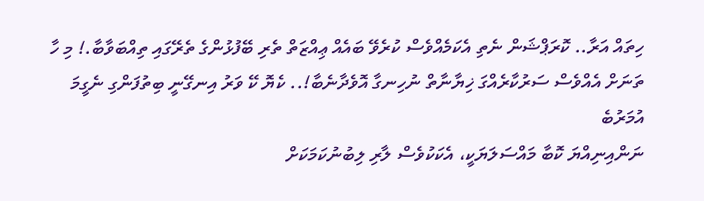ހިތައް އަރާ.. ކޮރަޕްޝަން ނެތި އެކަމެއްވެސް ކުރެވޭ ބައެއް ޢިއްޒަތް ތެރި ބޭފުޅުންގެ ތެރޭގައި ތިއްބަވާބާ.! މި ހާ ތަނަށް އެއްވެސް ސަރުކާރެއްގަ ޚިޔާނާތް ނުހިނގާ އޮވެދާނެބާ!.. ކެޔޮ ކޭ ވަރު އިނގޭނީ ބިތުފަންގި ނެގީމަ
އުމަރުބެ
ނަންއިނިއްޔަ ކޮބާ މައްސަލަޔަކީ، އެކަކުވެސް ލާރި ލިބުނުކަމަކަށް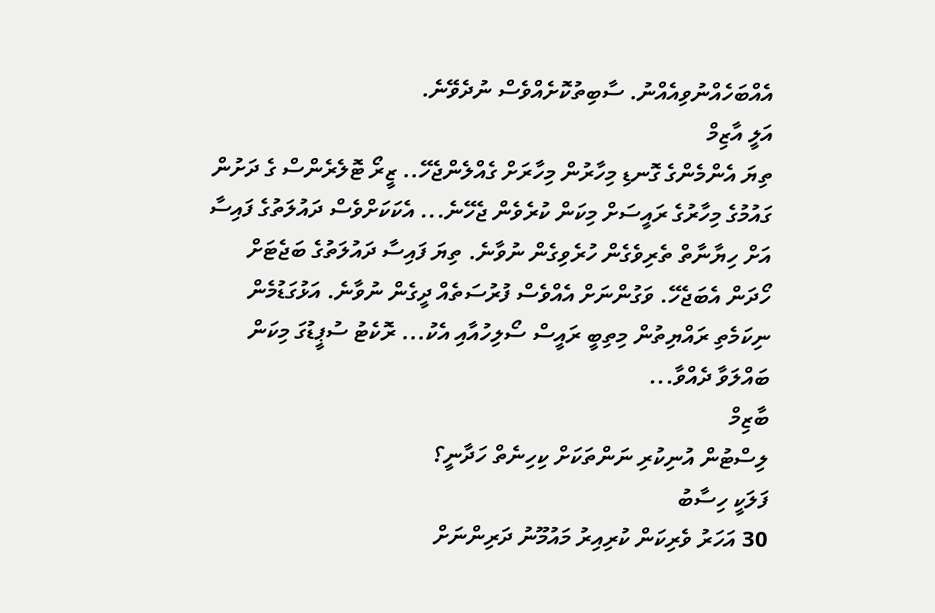އެއްބަހެއްނުވިއެއްނު. ސާބިތުކޮށެއްވެސް ނުދެވޭނެ.
އަލީ އާޒިމް
ތިޔަ އެންމެންގެ ގޮނޑި މިހާރުން މިހާރަށް ގެއްލެންޖެހޭ.. ޒީރޯ ޓޮލެރެންސް ގެ ދަށުން ގައުމުގެ މިހާރުގެ ރައީސަށް މިކަން ކުރެވެން ޖެހޭނެ... އެކަކަށްވެސް ދައުލަތުގެ ފައިސާ އަށް ހިޔާނާތް ތެރިވެގެން ހުރެވިގެން ނުވާނެ. ތިޔަ ފައިސާ ދައުލަތުގެ ބަޖެޓަށް ހޯދަން އެބަޖެހޭ. ވަގުންނަށް އެއްވެސް ފުރުސަތެއް ދީގެން ނުވާނެ. އަޅުގަޑުމެން ނިކަމެތި ރައްޔިތުން މިތިބީ ރައީސް ސޯލިހުއާއި އެކު... ރޮކެޓު ސުޕީޑުގަ މިކަން ބައްލަވާ ދެއްވާ...
ބާޒިމް
ލިސްޓުން އުނިކުރި ނަންތަކަށް ކިހިނެތް ހަދާނީ؟
ފަލަކީ ހިސާބު
30 އަހަރު ވެރިކަން ކުރިއިރު މައުމޫނު ދަރިންނަށް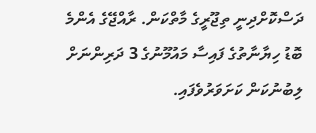ދަސްކޮށްދިނީ ތިޖޫރީގެ މާތްކަން. ރާއްޖޭގެ އެންމެ ބޮޑު ހިޔާނާތުގެ ފައިސާ މައުމޫނުގެ 3 ދަރިންނަށް ލިބުނުކަން ކަށަވަރުވެފައި.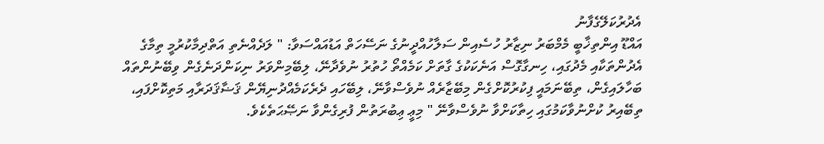އެދުރުކަލޭގެފާނު
އައްޑޫ އިންތިޚާބީ މެމްބަރު ނިޒާރު ހުސެއިން ސަލާހުއްދީނުގެ ނަސޭހަތް އަޑުއައްސަވާ: " ލަދެއްނެތި އަތްދިމާކުރުމީ ތިމާގެ އެދުންތަކާއި މެދުގައި، ހިނގާގޮސް އަނެކަކުގެ ގާތަށް ކަމެއްތޯ ހުތުރު ނުވެދާނޭ، ލިބޭމިންވަރު ނިކަންދަނެގެން ވިބޭނުންތައް ބަހާލައިގެން، ތިބޭނަމައީ ފިކުރުކޮށްގެން މިބޭޒާރެއް ނުވެސްވާނޭ، ލިބޭހައި ދެރެކަމެއްދުނިޔޭން ޤަޟާޤަދަރާއި މަތިކޮށްފައި، ތިބޭއިރު ކުށްނުވާކަމުގައި ހިތާކަށްވާ ނުވެސްވާނޭ " މިޢީ ޢިބުރަތުން ފުރިގެންވާ ނަޞޭޙަތެކެވެ.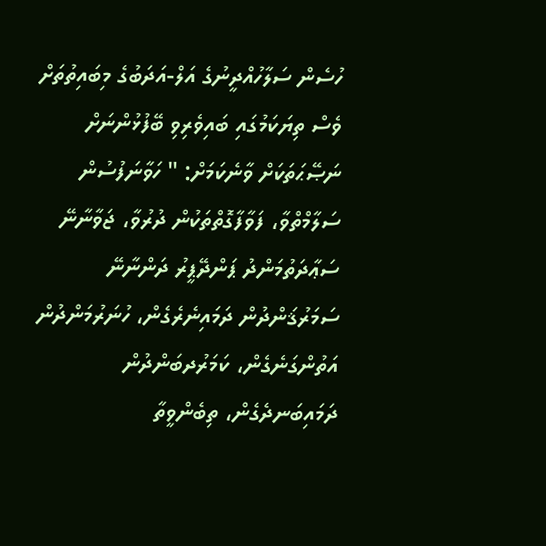ހުސެން ސަލާހުއްދީނުގެ އަލް-އަދަބުގެ މިބައިތުތަށް ވެސް ތިޔަކަމުގައި ބައިވެރިވި ބޭފުޅުންނަށް ނަޞޭޙަތަކަށް ވާނެކަމަށް: " ހަވާނަފުސުން ސަލާމްތްވާ، ފަވާފާގޮތްތަކުން ދުރުވާ، ޖަވާނާނޭ ސަޢާދަތުމަންދު ޕަންދޭޕީރު ދަންނާނޭ ސަމަރުޤަންދުން ދަމައިނެރެގެން، ހުނަރުމަންދުން އަތުންގަނެގެން، ކަމަރުދބަންދުން ދަމައިބަނދެގެން، ތިބެންވީތާ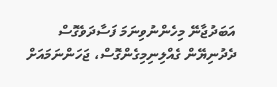އަބަދުޖާނޭ މިހެންނުވިނަމަ ފަސާދަވެގޮސް ދެދުނިޔޭން ގެއްލިނިމިގެންގޮސް، ޖަހަންނަމައަށް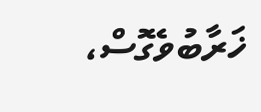ޚަރާބުވެގޮސް،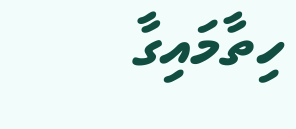ހިތާމައިގާ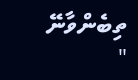ތިބެންވާނޭ "